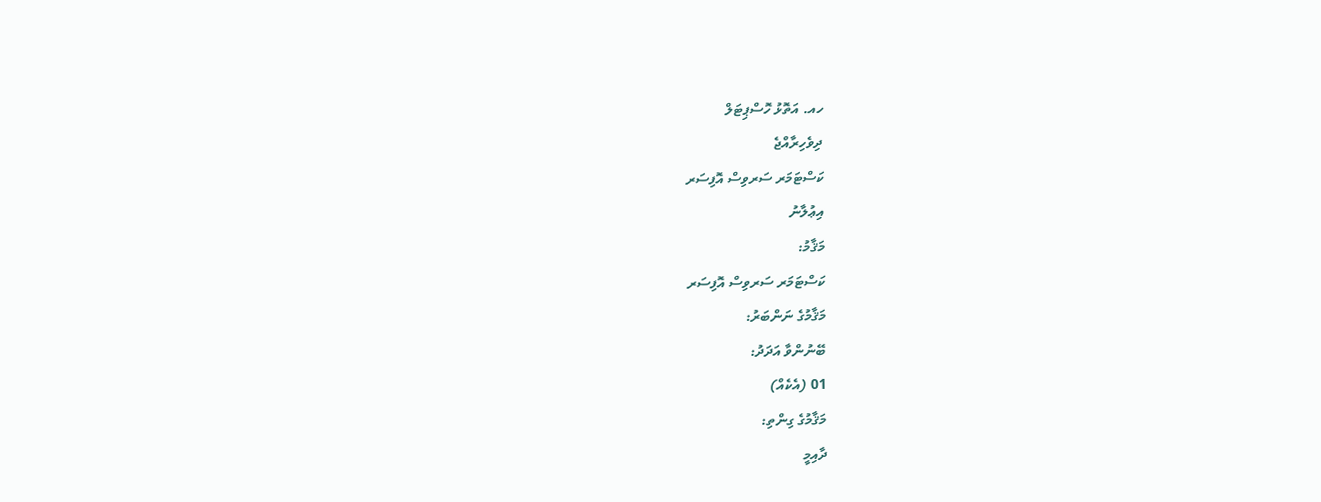ހއ. އަތޮޅު ހޮސްޕިޓަލް
ދިވެހިރާއްޖެ
ކަސްޓަމަރ ސަރވިސް އޮފިސަރ
އިޢުލާނު
މަޤާމު:
ކަސްޓަމަރ ސަރވިސް އޮފިސަރ
މަޤާމުގެ ނަންބަރު:
ބޭނުންވާ އަދަދު:
01 (އެކެއް)
މަޤާމުގެ ގިންތި:
ދާއިމީ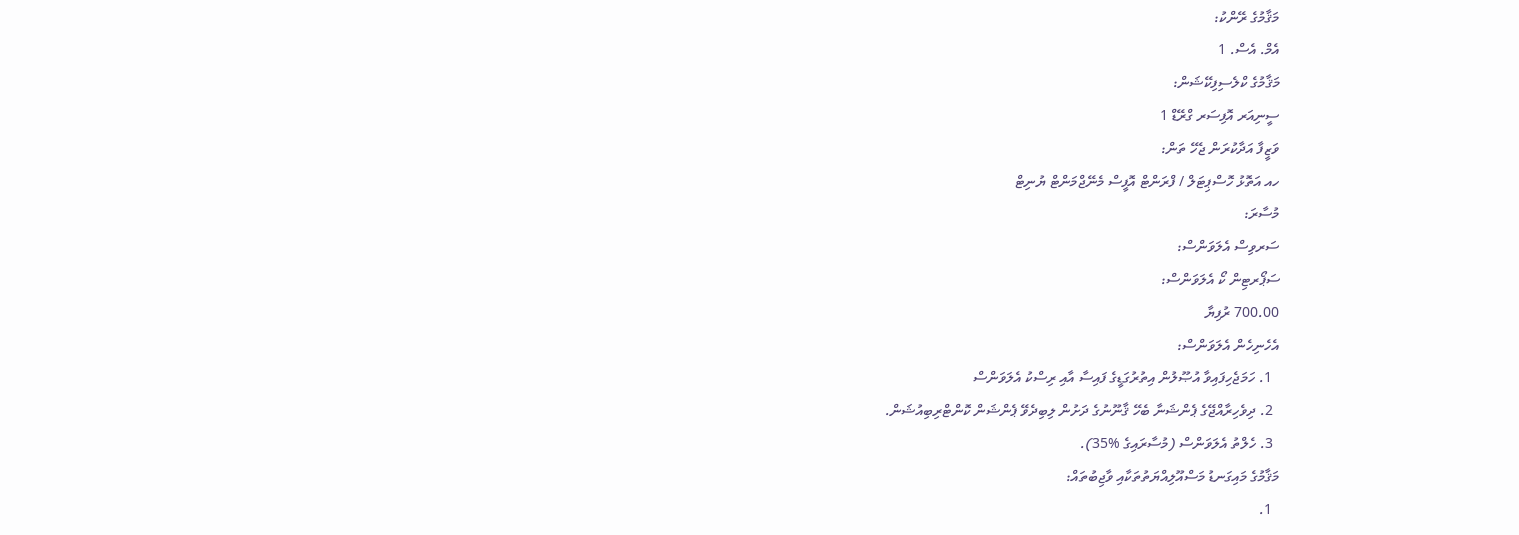މަޤާމުގެ ރޭންކު:
އެމް. އެސް. 1
މަޤާމުގެ ކްލެސިފިކޭޝަން:
ސީނިއަރ އޮފިސަރ ގްރޭޑް 1
ވަޒީފާ އަދާކުރަން ޖެހޭ ތަން:
ހއ އަތޮޅު ހޮސްޕިޓަލް / ފްރަންޓް އޮފީސް މެނޭޖްމަންޓް ޔުނިޓް
މުސާރަ:
ސަރވިސް އެލަވަންސް:
ސަޕޯރޓިން ކޯ އެލަވަންސް:
700.00 ރުފިޔާ
އެހެނިހެން އެލަވަންސް:
  1. ހަމަޖެހިފައިވާ އުޞޫލުން އިތުރުގަޑީގެ ފައިސާ އާއި ރިސްކު އެލަވަންސް
  2. ދިވެހިރާއްޖޭގެ ޕެންޝަނާ ބެހޭ ޤާނޫނުގެ ދަށުން ލިބިދެވޭ ޕެންޝަން ކޮންޓްރިބިއުޝަން.
  3. ހެލްތު އެލަވަންސް (މުސާރައިގެ %35).
މަޤާމުގެ މައިގަނޑު މަސްއޫލިއްޔަތުތަކާއި ވާޖިބުތައް:
  1.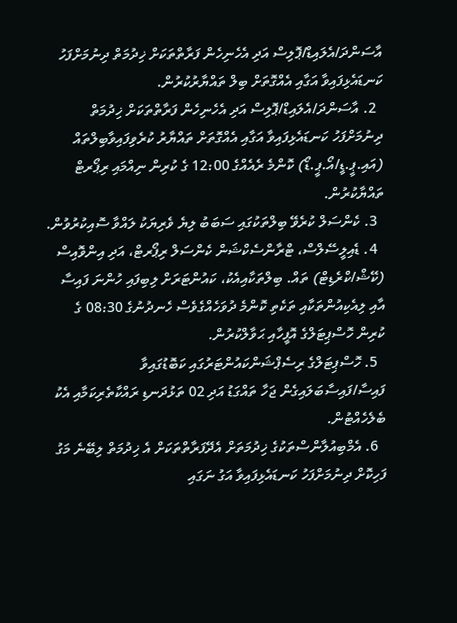އާސަންދަ/އެލައިޑް/ޕޮލިސް އަދި އެހެނިހެން ފަރާތްތަކަށް ޚިދުމަތް ދިނުމަށްފަހު ކަނޑައެޅިފައިވާ އަގާއި އެއްގޮތަށް ބިލް ތައްޔާރުކުރުން.
  2. އާސަންދަ/އެލައިޑް/ޕޮލިސް އަދި އެހެނިހެން ފަރާތްތަކަށް ޚިދުމަތް ދިނުމަށްފަހު ކަނޑައެޅިފައިވާ އަގާއި އެއްގޮތަށް ތައްޔާރު ކުރެވިފައިވާބިލްތައް (އައި.ޕީ.ޑީ/އޯ.ޕީ.ޑޯ) ކޮންމެ ރެއެއްގެ 12:00 ގެ ކުރިން ނިއްމައި ރިޕޯރޓް ތައްޔާކުރުން.
  3. ކެންސަލް ކުރެވޭ ބިލްތަކުގައި ސަބަބު ލިޔެ ވެރިޔަކު ލައްވާ ސޮއިކުރުވުން.
  4. ޑެއިލީސޭލްސް، ޓްރާންސެކްޝަން ކެންސަލް ރިޕޯރޓް، އަދި އިންވޮއިސް (ކޭޝް/ކްރެޑިޓް) ތައް. ބިލްތަކާއިއެކު، ކައުންޓަރަށް ލިބިފައި ހުންނަ ފައިސާ އާއި ލިއެކިއުންތަކާއި ތަކެތި ކޮންމެ ދުވަހެއްގެވެސް ހެނދުނުގެ 08:30 ގެ ކުރިން ހޮސްޕިޓަލްގެ އޮފީހާއި ޙަވާލްކުރުން.
  5. ހޮސްޕިޓަލްގެ ރިސެޕްޝަންކައުންޓަރުގައި ކަބޮޑުގައިވާ ފައިސާ/ފައިސާބަލައިގެން ޖަހާ ތައްގަޑު އަދި 02 ތަޅުދަނޑި ރައްކާތެރިކަމާއި އެކު ބެލެހެއްޓުން.
  6. އެމްބިއުލާންސްތަކުގެ ޚިދުމަތަށް އެދޭފަރާތްތަކަށް އެ ޚިދުމަތް ލިބޭނެ މަގު ފަހިކޮށް ދިނުމަށްފަހު ކަނޑައެޅިފައިވާ އަގު ނަގައި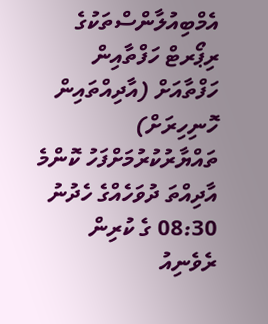އެމްބިއުލާންސްތަކުގެ ރިޕޯރޓް ހަފްތާއިން ހަފްތާއަށް (އާދިއްތައިން ހޮނިހިރަށް) ތައްޔާރުކުރުމަށްފަހު ކޮންމެ އާދިއްތަ ދުވަހެއްގެ ހެދުނު 08:30 ގެ ކުރިން ރެވެނިއު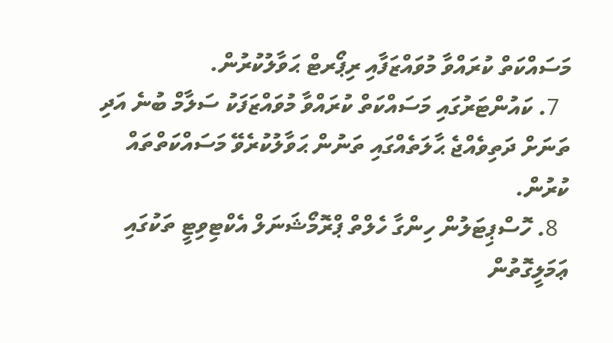މަސައްކަތް ކުރައްވާ މުވައްޒަފާއި ރިޕޯރޓް ޙަވާލުކުރުން.
  7. ކައުންޓަރުގައި މަސައްކަތް ކުރައްވާ މުވައްޒަފަކު ސަލާމް ބުނެ އަދި ތަނަށް ދަތިވެއްޖެ ޙާލަތެއްގައި ތަނުން ޙަވާލުކުރެވޭ މަސައްކަތްތައް ކުރުން.
  8. ހޮސްޕިޓަލުން ހިންގާ ހެލްތް ޕްރޮމޯޝަނަލް އެކްޓިވިޓީ ތަކުގައި ޢަމަލީގޮތުން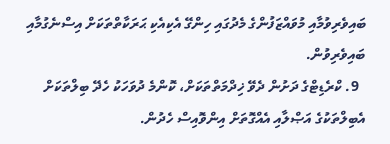ބައިވެރިވުމާއި މުވައްޒަފުންގެ މެދުގައި ހިންގޭ އެކިއެކި ޙަރަކާތްތަކަށް އިސްނެގުމާއި ބައިވެރިވުން.
  9. ކްރެޑިޓްގެ ދަށުން ދެވޭ ޚިދްމަތްތަކަށް، ކޮންމެ ދުވަހަކު ހެދޭ ބިލްތަކަށް އެބިލްތަކުގެ އަޞްލާއި އެއްގޮތަށް އިންވޮއިސް ހެދުން.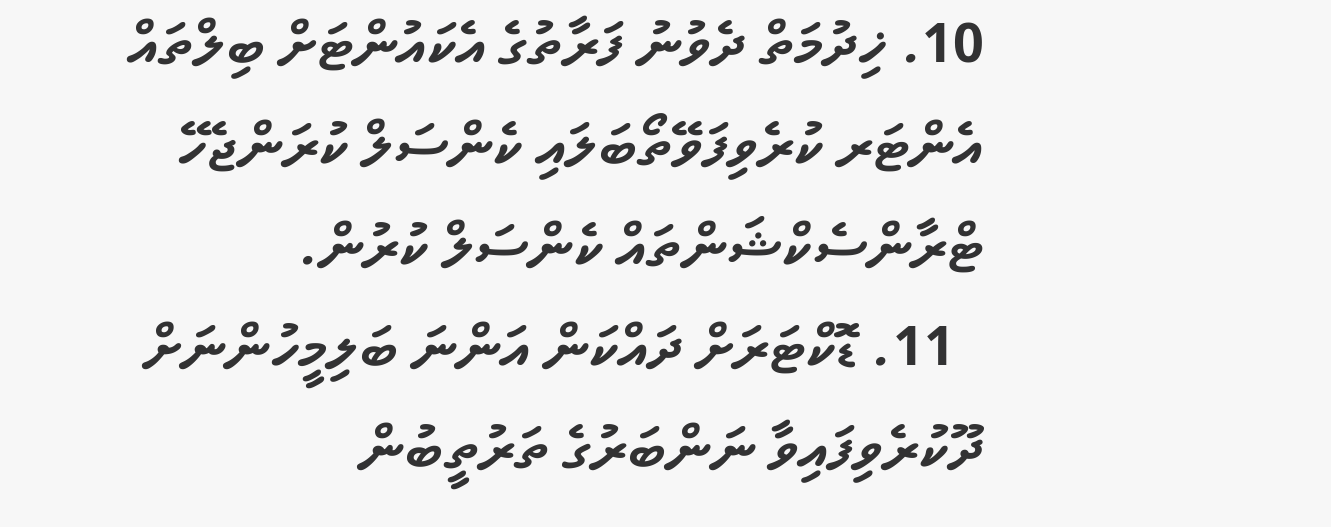10. ޚިދުމަތް ދެވުނު ފަރާތުގެ އެކައުންޓަށް ބިލްތައް އެންޓަރ ކުރެވިފަވޭތޯބަލައި ކެންސަލް ކުރަންޖެހޭ ޓްރާންސެކްޝަންތައް ކެންސަލް ކުރުން.
  11. ޑޮކްޓަރަށް ދައްކަން އަންނަ ބަލިމީހުންނަށް ދޫކުރެވިފައިވާ ނަންބަރުގެ ތަރުތީބުން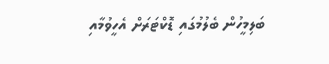ބަލިމީހުން ބެލުމުގައި ޑޮކްޓަރަށް އެހީވުމާއި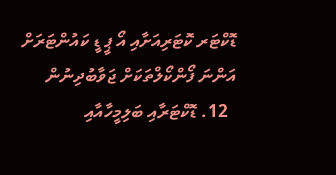ޑޮކްޓަރ ކޮޓަރިއަށާއި އޯ ޕީ ޑީ ކައުންޓަރަށް އަންނަ ފޯންކޯލްތަކަށް ޖަވާބުދިނުން
  12. ޑޮކްޓަރާއި ބަލިމީހާއާއި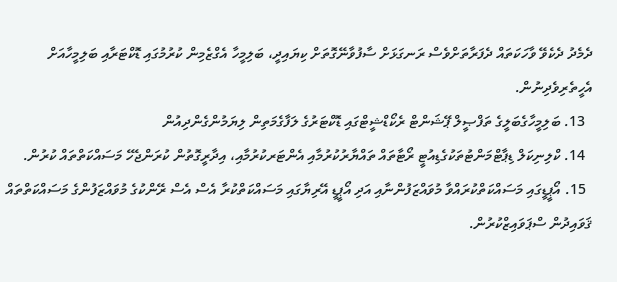ދެމެދު ދެކެވޭ ވާހަކަތައް ދެފަރާތަށްވެސް ރަނގަޅަށް ސާފުވާނޭގޮތަށް ކިޔައިދީ، ބަލިމީހާ އެގްޒެމިން ކުރުމުގައި ޑޮކްޓަރާއި ބަލިމީހާއަށް އެހީތެރިވެދިނުން.
  13. ބަލިމީހާގެބަލީގެ ތަފްޞީލް ޕޭޝަންޓް ރެކޯޑްޝީޓްގައި ޑޮކްޓަރުގެ ލަފާގެމަތިން ލިޔަމުންގެންދިއުން
  14. ކްލިނިކަލް ޑިޕާޓްމަންޓުތަކުގެޑިއުޓީ ރޯޓާތައް ތައްޔާރުކުރުމާއި އެންޓަރކުރުމާއި، އިދާރީގޮތުން ކުރަންޖެހޭ މަސައްކަތްތައް ކުރުން.
  15. އޯޕީޑީގައި މަސައްކަތްކުރައްވާ މުވައްޒަފުންނާއި އަދި އޯޕީޑީ އޭރިޔާގައި މަސައްކަތްކުރާ އެސް އެސް ރޭންކުގެ މުވައްޒަފުންގެ މަސައްކަތްތައް ޤަވައިދުން ސްޕަވައިޒްކުރުން.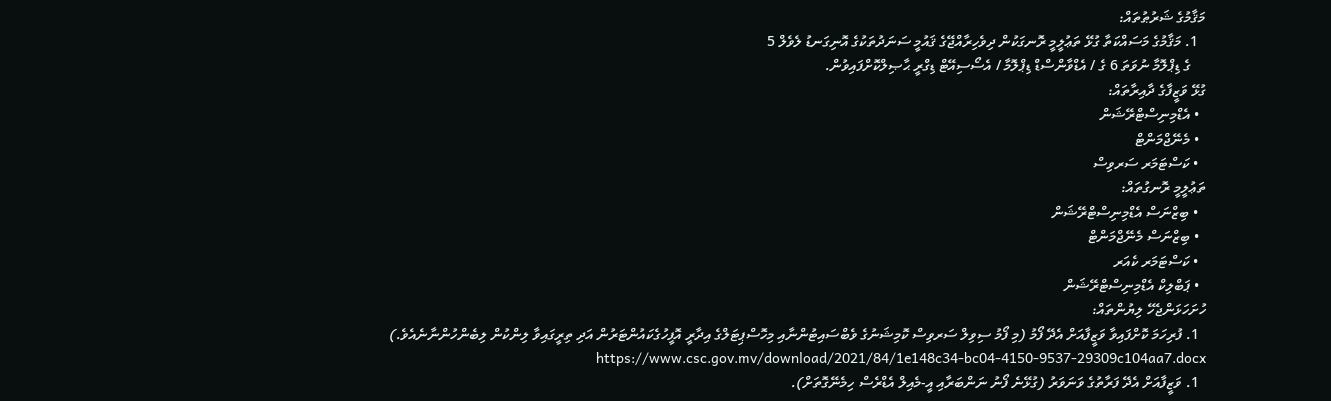މަޤާމުގެ ޝަރުޠުތައް:
  1. މަޤާމުގެ މަސައްކަތާ ގުޅޭ ތަޢުލީމީ ރޮނގަކުން ދިވެހިރާއްޖޭގެ ޤައުމީ ސަނަދުތަކުގެ އޮނިގަނޑު ލެވެލް 5
    ގެ ޑިޕްލޮމާ ނުވަތަ 6 ގެ / އެޑްވާންސްޑް ޑިޕްލޮމާ / އެސޯސިއޭޓް ޑިގްރީ ޙާޞިލްކޮށްފައިވުން.
ގުޅޭ ވަޒީފާގެ ދާއިރާތައް:
  • އެޑްމިނިސްޓްރޭޝަން
  • މެނޭޖްމަންޓް
  • ކަސްޓަމަރ ސަރވިސް
ތަޢުލީމީ ރޮނގުތައް:
  • ބިޒްނަސް އެޑްމިނިސްޓްރޭޝަން
  • ބިޒްނަސް މެނޭޖްމަންޓް
  • ކަސްޓަމަރ ކެއަރ
  • ޕަބްލިކް އެޑްމިނިސްޓްރޭޝަން
ހުށަހަޅަންޖެހޭ ލިޔުންތައް:
  1. ފުރިހަމަ ކޮށްފައިވާ ވަޒީފާއަށް އެދޭ ފޯމު (މި ފޯމު ސިވިލް ސަރވިސް ކޮމިޝަނުގެ ވެބްސައިޓުންނާއި މިހޮސްޕިޓަލްގެ އިދާރީ އޮފީހުގެކައުންޓަރުން އަދި ތިރީގައިވާ ލިންކުން ލިބެންހުންނާނެއެވެ.) https://www.csc.gov.mv/download/2021/84/1e148c34-bc04-4150-9537-29309c104aa7.docx
  1. ވަޒީފާއަށް އެދޭ ފަރާތުގެ ވަނަވަރު (ގުޅޭނެ ފޯނު ނަންބަރާއި އީ-މެއިލް އެޑްރެސް ހިމެނޭގޮތަށް).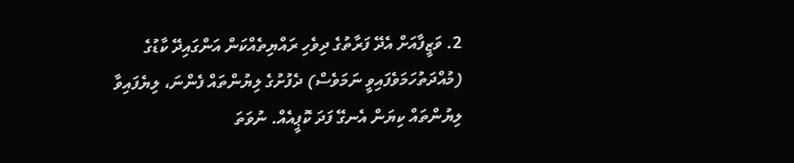2. ވަޒީފާއަށް އެދޭ ފަރާތުގެ ދިވެހި ރައްޔިތެއްކަން އަންގައިދޭ ކާޑުގެ (މުއްދަތުހަމަވެފައިވީ ނަމަވެސް) ދެފުށުގެ ލިޔުންތައް ފެންނަ، ލިޔެފައިވާ ލިޔުންތައް ކިޔަން އެނގޭ ފަދަ ކޮޕީއެއް. ނުވަތަ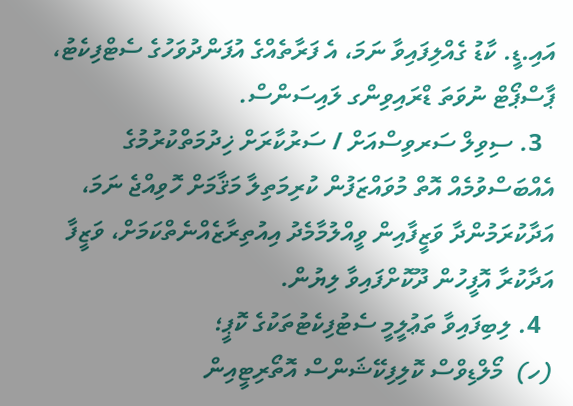އައި.ޑީ. ކާޑު ގެއްލިފައިވާ ނަމަ، އެ ފަރާތެއްގެ އުފަންދުވަހުގެ ސެޓްފިކެޓު، ޕާސްޕޯޓް ނުވަތަ ޑްރައިވިންގ ލައިސަންސް.
  3. ސިވިލް ސަރވިސްއަށް / ސަރުކާރަށް ޚިދުމަތްކުރުމުގެ އެއްބަސްވުމެއް އޮތް މުވައްޒަފުން ކުރިމަތިލާ މަޤާމަށް ހޮވިއްޖެ ނަމަ، އަދާކުރަމުންދާ ވަޒީފާއިން ވީއްލުމާމެދު އިއުތިރާޒެއްނެތްކަމަށް، ވަޒީފާ އަދާކުރާ އޮފީހުން ދޫކޮށްފައިވާ ލިޔުން.
  4. ލިބިފައިވާ ތަޢުލީމީ ސެޓުފިކެޓުތަކުގެ ކޮޕީ؛
(ހ)  މޯލްޑިވްސް ކޮލިފިކޭޝަންސް އޮތޯރިޓީއިން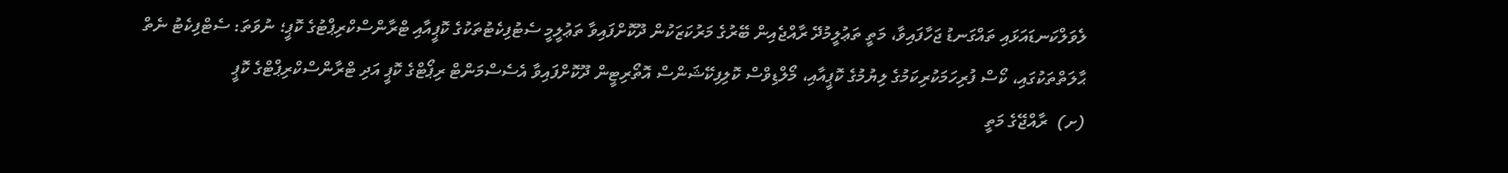ލެވަލްކަނޑައަޅައި ތައްގަނޑު ޖަހާފައިވާ، މަތީ ތަޢުލީމުދޭ ރާއްޖެއިން ބޭރުގެ މަރުކަޒަކުން ދޫކޮށްފައިވާ ތަޢުލީމީ ސެޓުފިކެޓުތަކުގެ ކޮޕީއާއި ޓްރާންސްކްރިޕްޓުގެ ކޮޕީ؛ ނުވަތަ: ސެޓްފިކެޓު ނެތް ޙާލަތްތަކުގައި، ކޯސް ފުރިހަމަކުރިކަމުގެ ލިޔުމުގެ ކޮޕީއާއި، މޯލްޑިވްސް ކޮލިފިކޭޝަންސް އޮތޯރިޓީން ދޫކޮށްފައިވާ އެސެސްމަންޓް ރިޕޯޓްގެ ކޮޕީ އަދި ޓްރާންސްކްރިޕްޓްގެ ކޮޕީ
(ށ)  ރާއްޖޭގެ މަތީ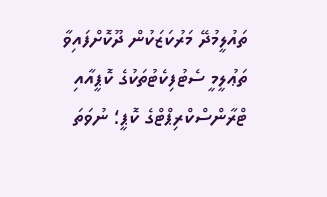ތައުލީމުދޭ މަރުކަޒަކުން ދޫކޮށްފައިވާ ތަޢުލީމީ ސެޓުފިކެޓުތަކުގެ ކޮޕީއާއި ޓްރާންސްކްރިޕްޓްގެ ކޮޕީ؛ ނުވަތަ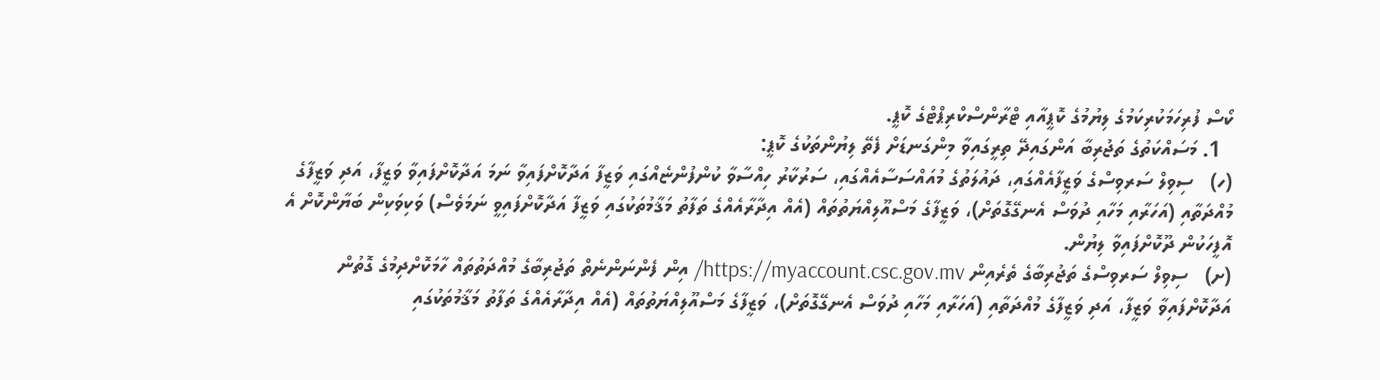ކޯސް ފުރިހަމަކުރިކަމުގެ ލިޔުމުގެ ކޮޕީއާއި ޓްރާންސްކްރިޕްޓްގެ ކޮޕީ.
  1. މަސައްކަތުގެ ތަޖުރިބާ އަންގައިދޭ ތިރީގައިވާ މިންގަނޑަށް ފެތޭ ލިޔުންތަކުގެ ކޮޕީ:
(ހ)   ސިވިލް ސަރވިސްގެ ވަޒީފާއެއްގައި، ދައުލަތުގެ މުއައްސަސާއެއްގައި، ސަރުކާރު ހިއްސާވާ ކުންފުންޏެއްގައި ވަޒީފާ އަދާކޮށްފައިވާ ނަމަ އަދާކޮށްފައިވާ ވަޒީފާ، އަދި ވަޒީފާގެ މުއްދަތާއި (އަހަރާއި މަހާއި ދުވަސް އެނގޭގޮތަށް)، ވަޒީފާގެ މަސްއޫލިއްޔަތުތައް (އެއް އިދާރާއެއްގެ ތަފާތު މަޤާމުތަކުގައި ވަޒީފާ އަދާކޮށްފައިވީ ނަމަވެސް) ވަކިވަކިން ބަޔާންކޮށް އެ އޮފީހަކުން ދޫކޮށްފައިވާ ލިޔުން.
(ށ)   ސިވިލް ސަރވިސްގެ ތަޖުރިބާގެ ތެރެއިން https://myaccount.csc.gov.mv/ އިން ފެންނަންނެތް ތަޖުރިބާގެ މުއްދަތުތައް ހާމަކޮށްދިމުގެ ގޮތުން އަދާކޮށްފައިވާ ވަޒީފާ، އަދި ވަޒީފާގެ މުއްދަތާއި (އަހަރާއި މަހާއި ދުވަސް އެނގޭގޮތަށް)، ވަޒީފާގެ މަސްއޫލިއްޔަތުތައް (އެއް އިދާރާއެއްގެ ތަފާތު މަޤާމުތަކުގައި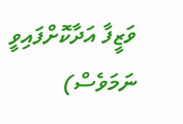ވަޒީފާ އަދާކޮށްފައިވީ ނަމަވެސް)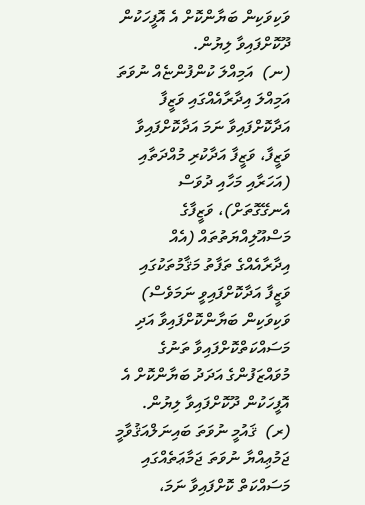ވަކިވަކިން ބަޔާންކޮށް އެ އޮފީހަކުން ދޫކޮށްފައިވާ ލިޔުން.
(ނ)  އަމިއްލަ ކުންފުންޏެއް ނުވަތަ އަމިއްލަ އިދާރާއެއްގައި ވަޒީފާ އަދާކޮށްފައިވާ ނަމަ އަދާކޮށްފައިވާ ވަޒީފާ، ވަޒީފާ އަދާކުރި މުއްދަތާއި (އަހަރާއި މަހާއި ދުވަސް އެނގޭގޮތަށް)، ވަޒީފާގެ މަސްއޫލިއްޔަތުތައް (އެއް އިދާރާއެއްގެ ތަފާތު މަޤާމުތަކުގައި ވަޒީފާ އަދާކޮށްފައިވީ ނަމަވެސް) ވަކިވަކިން ބަޔާންކޮށްފައިވާ އަދި މަސައްކަތްކޮށްފައިވާ ތަނުގެ މުވައްޒަފުންގެ އަދަދު ބަޔާންކޮށް އެ އޮފީހަކުން ދޫކޮށްފައިވާ ލިޔުން.
(ރ)  ޤައުމީ ނުވަތަ ބައިނަލްއަޤުވާމީ ޖަމުޢިއްޔާ ނުވަތަ ޖަމާޢަތެއްގައި މަސައްކަތް ކޮށްފައިވާ ނަމަ،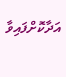އަދާކޮށްފައިވާ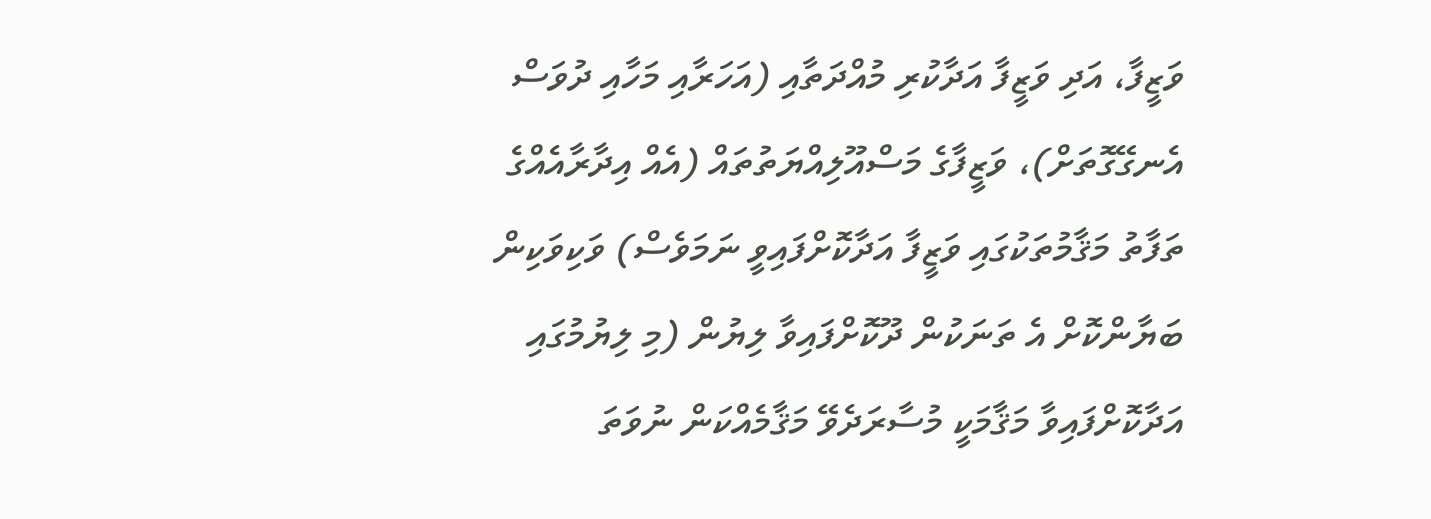ވަޒީފާ، އަދި ވަޒީފާ އަދާކުރި މުއްދަތާއި (އަހަރާއި މަހާއި ދުވަސް އެނގޭގޮތަށް)، ވަޒީފާގެ މަސްއޫލިއްޔަތުތައް (އެއް އިދާރާއެއްގެ ތަފާތު މަޤާމުތަކުގައި ވަޒީފާ އަދާކޮށްފައިވީ ނަމަވެސް) ވަކިވަކިން ބަޔާންކޮށް އެ ތަނަކުން ދޫކޮށްފައިވާ ލިޔުން (މި ލިޔުމުގައި އަދާކޮށްފައިވާ މަޤާމަކީ މުސާރަދެވޭ މަޤާމެއްކަން ނުވަތަ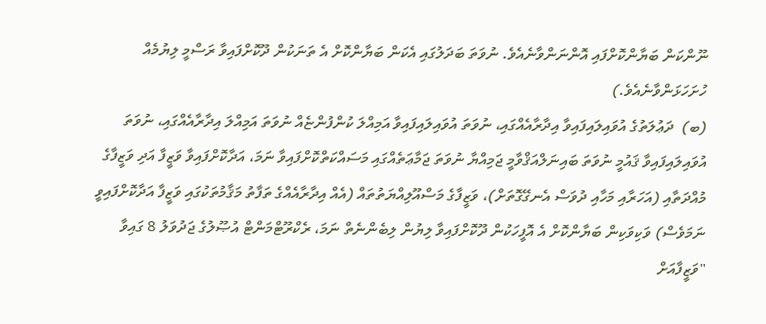ނޫންކަން ބަޔާންކޮށްފައި އޮންނަންވާނެއެވެ. ނުވަތަ ބަދަލުގައި އެކަން ބަޔާންކޮށް އެ ތަނަކުން ދޫކޮށްފައިވާ ރަސްމީ ލިޔުމެއް ހުށަހަޅަންވާނެއެވެ.)
(ބ)  ދަޢުލަތުގެ އުވައިލައިފައިވާ އިދާރާއެއްގައި، ނުވަތަ އުވައިލައިފައިވާ އަމިއްލަ ކުންފުންޏެއް ނުވަތަ އަމިއްލަ އިދާރާއެއްގައި، ނުވަތަ އުވައިލައިފައިވާ ޤައުމީ ނުވަތަ ބައިނަލްއަޤްވާމީ ޖަމިއްޔާ ނުވަތަ ޖަމާޢަތެއްގައި މަސައްކަތްކޮށްފައިވާ ނަމަ، އަދާކޮށްފައިވާ ވަޒީފާ އަދި ވަޒީފާގެ މުއްދަތާއި (އަހަރާއި މަހާއި ދުވަސް އެނގޭގޮތަށް)، ވަޒީފާގެ މަސްއޫލިއްޔަތުތައް (އެއް އިދާރާއެއްގެ ތަފާތު މަޤާމުތަކުގައި ވަޒީފާ އަދާކޮށްފައިވީ ނަމަވެސް) ވަކިވަކިން ބަޔާންކޮށް އެ އޮފީހަކުން ދޫކޮށްފައިވާ ލިޔުން ލިބެންނެތް ނަމަ، ރެކްރޫޓްމަންޓް އުޞޫލުގެ ޖަދުވަލު 8 ގައިވާ "ވަޒީފާއަށް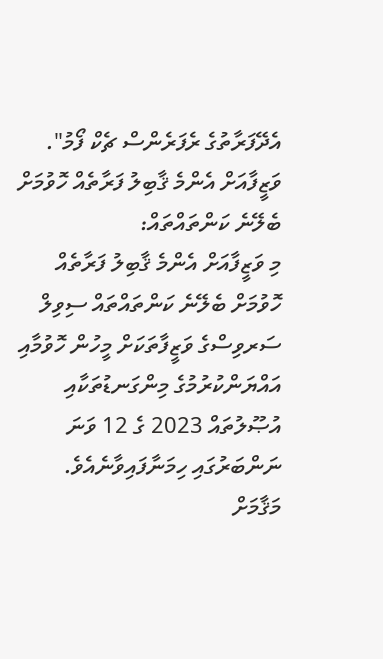އެދޭފަރާތުގެ ރެފަރެންސް ޗެކް ފޯމު".
ވަޒީފާއަށް އެންމެ ޤާބިލު ފަރާތެއް ހޮވުމަށް ބެލޭނެ ކަންތައްތައް:
މި ވަޒީފާއަށް އެންމެ ޤާބިލު ފަރާތެއް ހޮވުމަށް ބެލޭނެ ކަންތައްތައް ސިވިލް ސަރވިސްގެ ވަޒީފާތަކަށް މީހުން ހޮވުމާއި އައްޔަންކުރުމުގެ މިންގަނޑުތަކާއި އުޞޫލުތައް 2023 ގެ 12 ވަނަ ނަންބަރުގައި ހިމަނާފައިވާނެއެވެ.
މަޤާމަށް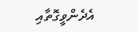އެދެންވީގޮތާއި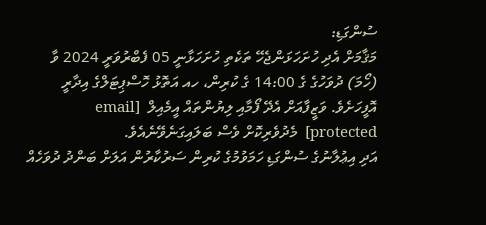ސުންގަޑި:
މަޤާމަށް އެދި ހުށަހަޅަންޖެހޭ ތަކެތި ހުށަހަޅާނީ 05 ފެބްރުވަރީ 2024 ވާ (ހޯމަ) ދުވަހުގެ ގެ 14:00 ގެ ކުރިން، ހއ އަތޮޅު ހޮސްޕިޓަލްގެ އިދާރީ އޮފީހަށެވެ. ވަޒީފާއަށް އެދޭ ފޯމާއި ލިޔުންތައް އީމެއިލް  [email protected]  މެދުވެރިކޮށް ވެސް ބަލައިގަނެވޭނެއެވެ.
އަދި އިޢުލާނުގެ ސުންގަޑި ހަމަވުމުގެ ކުރިން ސަރުކާރުން އަލަށް ބަންދު ދުވަހެއް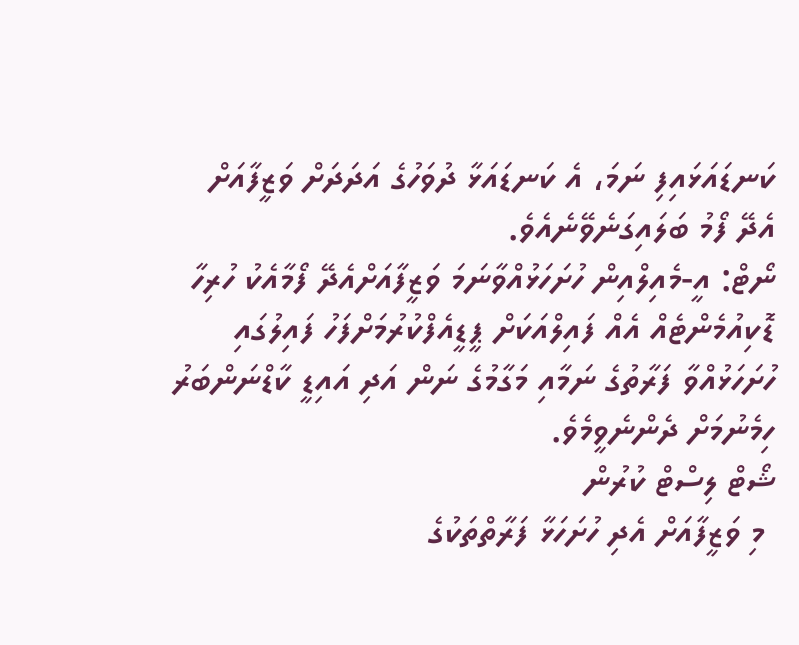ކަނޑައަޅައިފި ނަމަ، އެ ކަނޑައަޅާ ދުވަހުގެ އަދަދަށް ވަޒީފާއަށް އެދޭ ފޯމު ބަލައިގަނެވޭނެއެވެ.
ނޯޓް: އީ-މެއިލްއިން ހުށަހަޅުއްވާނަމަ ވަޒީފާއަށްއެދޭ ފޯމާއެކު ހުރިހާ ޑޮކިއުމެންޓެއް އެއް ފައިލްއަކަށް ޕީޑީއެފްކުރުމަށްފަހު ފައިލުގައި ހުށަހަޅުއްވާ ފަރާތުގެ ނަމާއި މަގާމުގެ ނަން އަދި އައިޑީ ކާޑްނަންބަރު ހިމެނުމަށް ދެންނެވީމެވެ.
ޝޯޓް ލިސްޓް ކުރުން
 މި ވަޒީފާއަށް އެދި ހުށަހަޅާ ފަރާތްތަކުގެ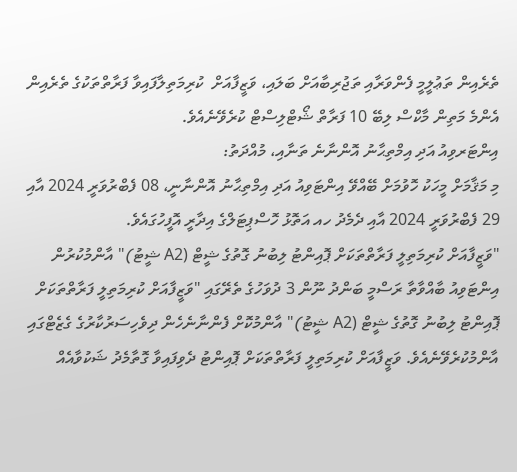ތެރެއިން ތަޢުލީމީ ފެންވަރާއި ތަޖުރިބާއަށް ބަލައި، ވަޒީފާއަށް  ކުރިމަތިލާފައިވާ ފަރާތްތަކުގެ ތެރެއިން އެންމެ މަތިން މާކްސް ލިބޭ 10 ފަރާތް ޝޯޓްލިސްޓް ކުރެވޭނެއެވެ.
އިންޓަރވިއު އަދި އިމްތިޙާނު އޮންނާނެ ތަނާއި، މުއްދަތު:
މި މަޤާމަށް މީހަކު ހޮވުމަށް ބޭއްވޭ އިންޓަވިއު އަދި އިމްތިޙާނު އޮންނާނީ، 08 ފެބްރުވަރީ 2024 އާއި 29 ފެބްރުވަރީ 2024 އާއި ދެމެދު ހއ އަތޮޅު ހޮސްޕިޓަލްގެ އިދާރީ އޮފީހުގައެވެ.
"ވަޒީފާއަށް ކުރިމަތިލީ ފަރާތްތަކަށް ޕޮއިންޓު ލިބުނު ގޮތުގެ ޝީޓް (A2 ޝީޓު)" އާންމުކުރުން
އިންޓަވިއު ބާއްވާތާ ރަސްމީ ބަންދު ނޫން 3 ދުވަހުގެ ތެރޭގައި "ވަޒީފާއަށް ކުރިމަތިލީ ފަރާތްތަކަށް ޕޮއިންޓު ލިބުނު ގޮތުގެ ޝީޓް (A2 ޝީޓު)" އާންމުކޮށް ފެންނާނެހެން ދިވެހިސަރުކާރުގެ ގެޒެޓްގައި އާންމުކުރެވޭނެއެވެ. ވަޒީފާއަށް ކުރިމަތިލީ ފަރާތްތަކަށް ޕޮއިންޓު ދެވިފައިވާ ގޮތާމެދު ޝަކުވާއެއް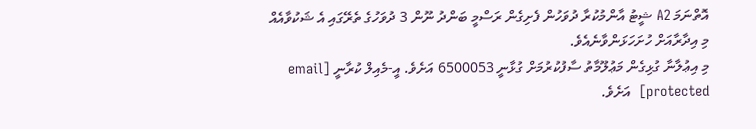އޮތްނަމަ A2 ޝީޓު އާންމުކުރާ ދުވަހުން ފެށިގެން ރަސްމީ ބަންދު ނޫން 3 ދުވަހުގެ ތެރޭގައި އެ ޝަކުވާއެއް މި އިދާރާއަށް ހުށަހަޅަންވާނެއެވެ.
މި އިޢުލާނާ ގުޅިގެން މަޢުލޫމާތު ސާފުކުރުމަށް ގުޅާނީ 6500053 އަށެވެ. އީ-މެއިލް ކުރާނީ [email protected]  އަށެވެ.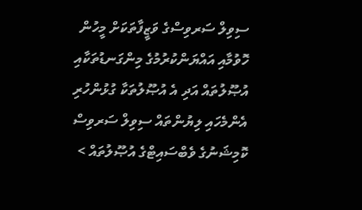ސިވިލް ސަރވިސްގެ ވަޒީފާތަކަށް މީހުން ހޮވުމާއި އައްޔަންކުރުމުގެ މިންގަނޑުތަކާއި އުޞޫލުތައް އަދި އެ އުޞޫލުތަކާ ގުޅުންހުރި އެންމެހައި ލިޔުންތައް ސިވިލް ސަރވިސް ކޮމިޝަނުގެ ވެބްސައިޓްގެ އުޞޫލުތައް >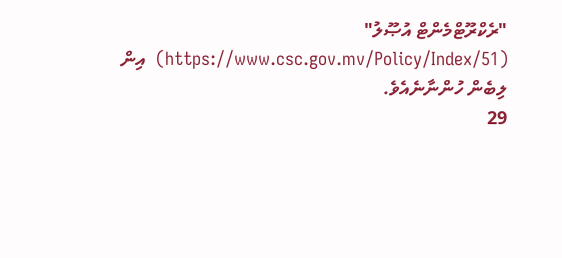"ރެކްރޫޓްމެންޓް އުޞޫލު" (https://www.csc.gov.mv/Policy/Index/51)  އިން ލިބެން ހުންނާނެއެވެ.
29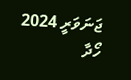ޖަނަވަރީ 2024
ހޯދާ